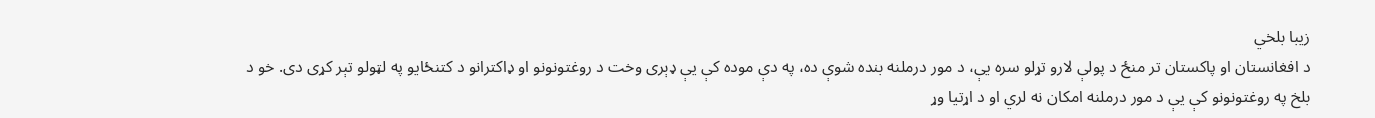زیبا بلخي
د افغانستان او پاکستان تر منځ د پولې لارو تړلو سره یې، د مور درملنه بنده شوې ده، په دې موده کې یې ډېری وخت د روغتونونو او ډاکترانو د کتنځایو په لټولو تېر کړی دی. خو د بلخ په روغتونونو کې یې د مور درملنه امکان نه لري او د اړتیا وړ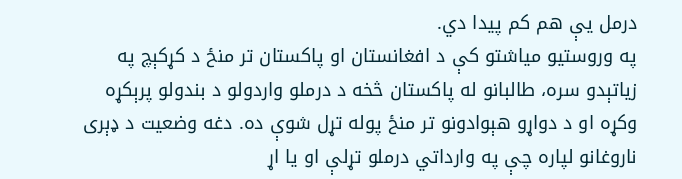درمل یې هم کم پیدا دي.
په وروستیو میاشتو کې د افغانستان او پاکستان تر منځ د کړکېچ په زیاتېدو سره، طالبانو له پاکستان څخه د درملو واردولو د بندولو پرېکړه وکړه او د دواړو هېوادونو تر منځ پوله تړل شوې ده. دغه وضعیت د ډېری ناروغانو لپاره چې په وارداتي درملو تړلې او یا اړ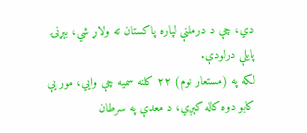دي، چې د درملنې لپاره پاکستان ته ولاړ شي، بېړنۍ پایلې درلودې.
لکه په (مستعار نوم) ۲۲ کلنه سمیه چې وايي، مور یې کابو دوه کاله کېږي، د معدې په سرطان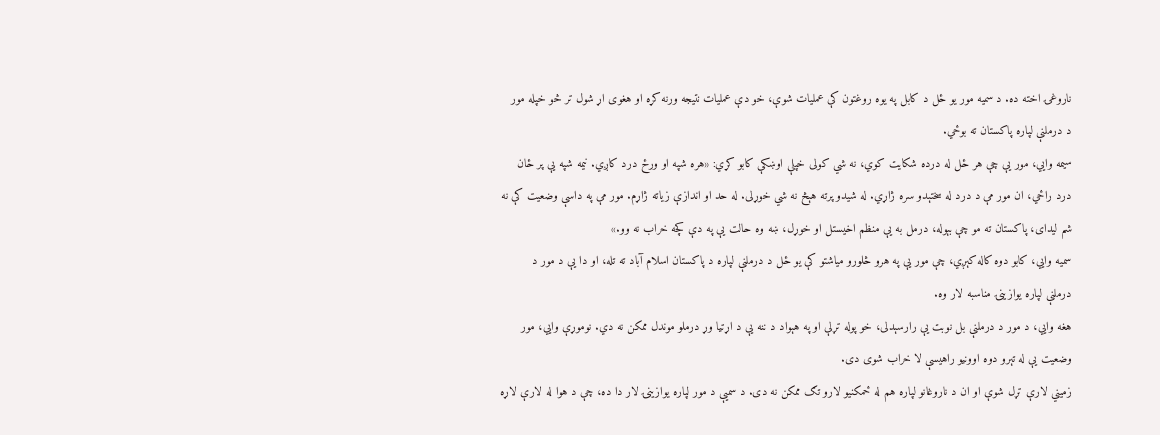ناروغۍ اخته ده. د سمیه مور یو ځل د کابل په یوه روغتون کې عملیات شوې، خو دې عملیات نتیجه ورنه کړه او هغوی اړ شول تر څو خپله مور د درملنې لپاره پاکستان ته بوځي.
سیمه وايي، مور یې چې هر ځل له درده شکایت کوي، نه شي کولی خپلې اوښکې کابو کړي: «هره شپه او ورځ درد کاږي. نیمه شپه یې پر ځان درد راځي، ان مور مې د درد له سختېدو سره ژاړي. له شیدو پرته هېڅ نه شي خوړلی. له حد او اندازې زیاته ژاړم. مور مې په داسې وضعیت کې نه شم لیدای، پاکستان ته مو چې بېوله، درمل به یې منظم اخیستل او خوړل، ښه وه حالت یې په دې کچه خراب نه وو.»
سمیه وايي، کابو دوه کاله کېږي، چې مور یې په هرو څلورو میاشتو کې یو ځل د درملنې لپاره د پاکستان اسلام آباد ته تله، او دا یې د مور د درملنې لپاره یوازینۍ مناسبه لار وه.
هغه وايي، د مور د درملنې بل نوبت یې رارسېدلی، خو پوله تړلې او په هېواد د ننه یې د اړتیا وړ درملو موندل ممکن نه دي. نوموړې وايي، مور وضعیت یې له تېرو دوه اوونیو راهیسې لا خراب شوی دی.
زمیني لارې تړل شوې او ان د ناروغانو لپاره هم له ځمکنیو لارو تګ ممکن نه دی. د سمیې د مور لپاره یوازینۍ لار دا ده، چې د هوا له لارې لاړه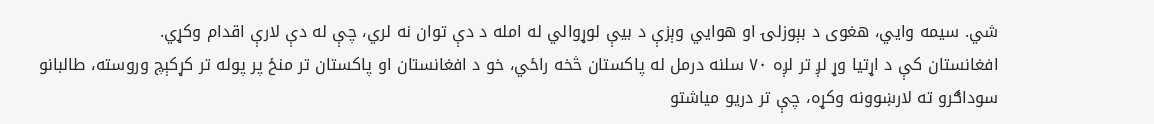شي. سیمه وايي، هغوی د بېوزلۍ او هوايي وېزې د بیې لوړوالي له امله د دې توان نه لري، چې له دې لارې اقدام وکړي.
افغانستان کې د اړتیا وړ لږ تر لږه ۷۰ سلنه درمل له پاکستان څخه راځي، خو د افغانستان او پاکستان تر منځ پر پوله تر کړکېچ وروسته، طالبانو سوداګرو ته لارښوونه وکړه، چې تر دریو میاشتو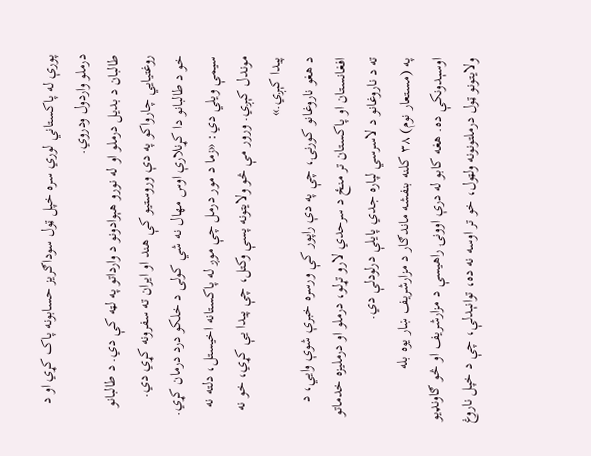پورې له پاکستاني لوري سره خپل ټول سوداګریز حسابونه پاک کړي او د درملو واردول ودروي.
طالبان د بدیل درملو او له نورو هېوادونو د وارداتو په لټه کې دي. د طالبانو روغتیايي چارواکو په دې وروستیو کې هند او ایران ته سفرونه کړي دي.
خو د طالبانو دا کړنلارې اوس مهال نه شي کولی د خلکو درد درمان کړي. سیمې ویلي دي: «زما د مور درمل چې موږ له پاکستانه اخیستل، دلته نه موندل کېږي. ورور مې څو ولایتونه پسې وکتل، چې پیدا یې کړي، خو نه پیدا کېږي.»
د هغو ناروغانو کورنۍ، چې په دې راپور کې ورسره خبرې شوې وايي، د افغانستان او پاکستان تر منځ د سرحدي لارو تړلو، درملو او درملیزه خدماتو ته د ناروغانو د لاسرسي لپاره جدي پایلې درلودلې دي.
په (مستعار نوم) ۳۸ کلنه بنفشه ماندګار د مزارشریف ښار یوه بله اوسېدونکې ده. هغه کابو له درې اوونۍ راهیسې د مزارشریف او څو ګاونډیو ولایتونو ټول درملتونونه ولټول، خو تر اوسه نه ده، توانېدلې، چې د خپل ناروغ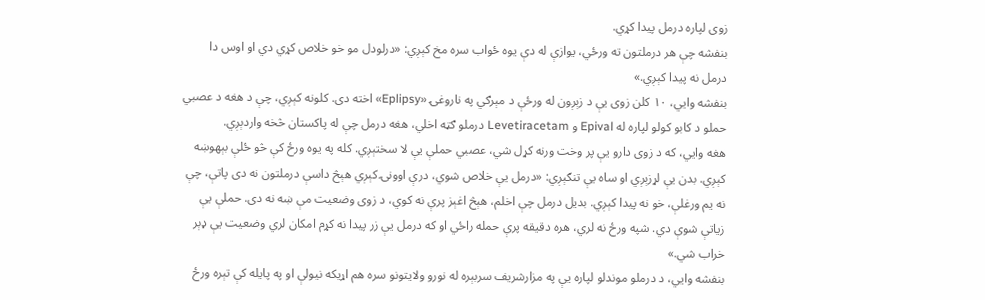زوی لپاره درمل پیدا کړي.
بنفشه چې هر درملتون ته ورځي، یوازې له دې یوه ځواب سره مخ کېږي: «درلودل مو خو خلاص کړي دي او اوس دا درمل نه پیدا کېږي.»
بنفشه وايي، ۱۰ کلن زوی یې د زېږون له ورځې د مېرګي په ناروغۍ «Eplipsy» اخته دی. کلونه کېږي، چې د هغه د عصبي حملو د کابو کولو لپاره له Epival و Levetiracetam درملو ګټه اخلي، هغه درمل چې له پاکستان څخه واردېږي.
هغه وايي، که د زوی دارو یې پر وخت ورنه کړل شي، عصبي حملې یې لا سختېږي. کله په یوه ورځ کې څو ځلې بېهوښه کېږي. بدن یې لړزېږي او ساه یې تنګېږي: «درمل یې خلاص شوي، درې اوونۍ کېږي هېڅ داسې درملتون نه دی پاتې، چې نه یم ورغلې، خو نه پیدا کېږي. بدیل درمل چې اخلم، هېڅ اغېز پرې نه کوي، د زوی وضعیت مې ښه نه دی. حملې یې زیاتې شوې دي. شپه ورځ نه لري، هره دقیقه پرې حمله راځي او که درمل یې زر پیدا نه کړم امکان لري وضعیت یې ډېر خراب شي.»
بنفشه وايي، د درملو موندلو لپاره یې په مزارشریف سربېره له نورو ولایتونو سره هم اړیکه نیولې او په پایله کې تېره ورځ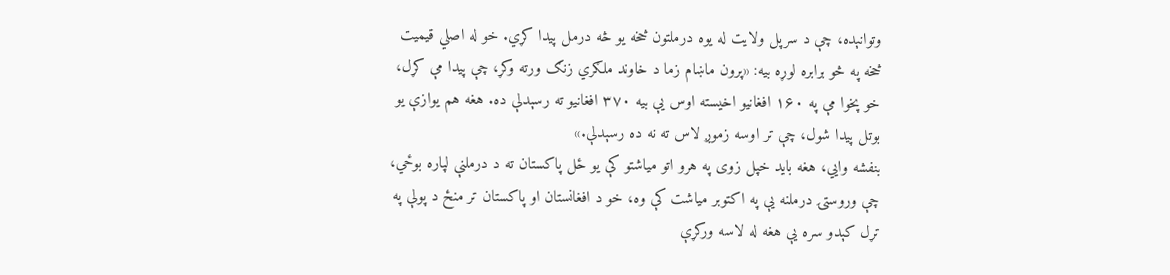وتوانېده، چې د سرپل ولایت له یوه درملتون څخه یو څه درمل پیدا کړي. خو له اصلي قیمیت څخه په څو برابره لوړه بیه: «پرون ماښام زما د خاوند ملګري زنګ ورته وکړ، چې پیدا مې کړل، خو پخوا مې په ۱۶۰ افغانیو اخیسته اوس یې بیه ۳۷۰ افغانیو ته رسېدلې ده. هغه هم یوازې یو بوتل پیدا شول، چې تر اوسه زموږ لاس ته نه ده رسېدلې.»
بنفشه وايي، هغه باید خپل زوی په هرو اتو میاشتو کې یو ځل پاکستان ته د درملنې لپاره بوځي، چې وروستۍ درملنه یې په اکتوبر میاشت کې وه، خو د افغانستان او پاکستان تر منځ د پولې په تړل کېدو سره یې هغه له لاسه ورکړې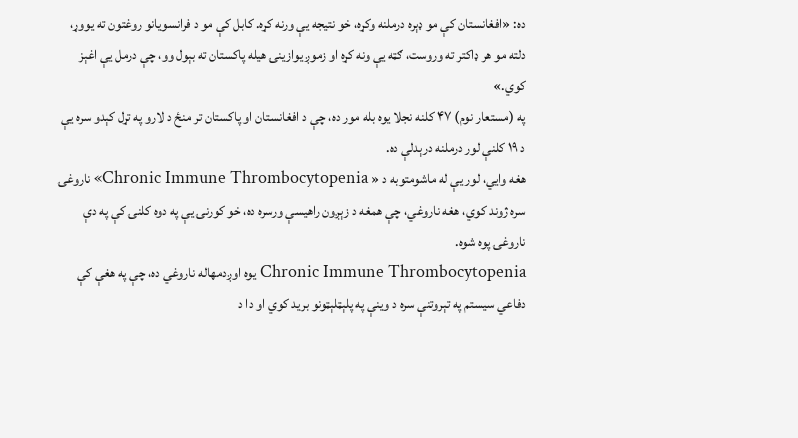ده: «افغانستان کې مو ډېره درملنه وکړه، خو نتیجه یې ورنه کړه. کابل کې مو د فرانسویانو روغتون ته یووړ، دلته مو هر ډاکتر ته وروست، ګټه یې ونه کړه او زموږ یوازینۍ هیله پاکستان ته بېول وو، چې درمل یې اغېز کوي.»
په (مستعار نوم) ۴۷ کلنه نجلا یوه بله مور ده، چې د افغانستان او پاکستان تر منځ د لارو په تړل کېدو سره یې د ۱۹ کلنې لور درملنه درېدلې ده.
هغه وايي، لور یې له ماشومتوبه د « Chronic Immune Thrombocytopenia» ناروغۍ سره ژوند کوي، هغه ناروغي، چې همغه د زېږون راهیسې ورسره ده، خو کورنۍ یې په دوه کلنۍ کې په دې ناروغۍ پوه شوه.
Chronic Immune Thrombocytopenia یوه اوږدمهاله ناروغي ده، چې په هغې کې دفاعي سیستم په تېروتنې سره د وینې په پلېټلېټونو برید کوي او دا د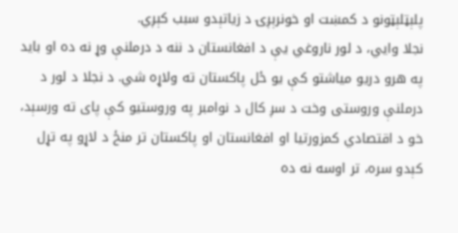پلېټلېټونو د کمښت او خونرېږۍ د زیاتېدو سبب کېږي.
نجلا وايي، د لور ناروغي یې د افغانستان د ننه د درملنې وړ نه ده او باید په هرو دریو میاشتو کې یو ځل پاکستان ته ولاړه شي. د نجلا د لور د درملنې وروستی وخت د سږ کال د نوامبر په وروستیو کې پای ته ورسېد، خو د اقتصادي کمزورتیا او افغانستان او پاکستان تر منځ د لاړو په تړل کېدو سره، تر اوسه نه ده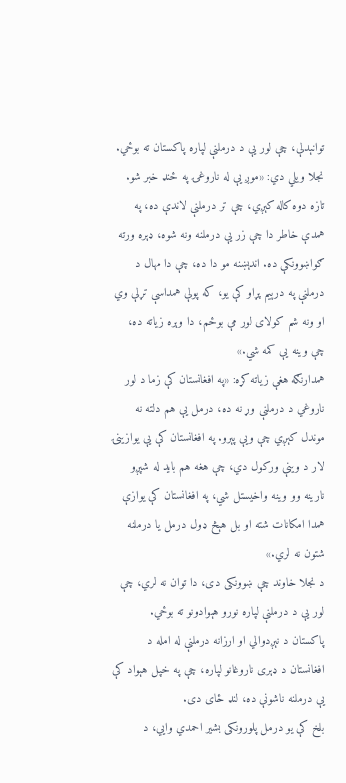توانېدلې، چې لور یې د درملنې لپاره پاکستان ته بوځي.
نجلا ویلي دي: «موږ یې له ناروغۍ په ځنډ خبر شو. تازه دوه کاله کېږي، چې تر درملنې لاندې ده، په همدې خاطر دا چې زر یې درملنه ونه شوه، ډېره ورته ګواښوونکې ده. اندېښنه مو دا ده، چې دا مهال د درملنې په درېیم پړاو کې یو، که پولې همداسې تړلې وي او ونه شم کولای لور مې بوځم، دا وېره زیاته ده، چې وینه یې کمه شي.»
همدارنګه هغې زیاته کړه: «په افغانستان کې زما د لور ناروغي د درملنې وړ نه ده، درمل یې هم دلته نه موندل کېږي چې ویې پېرو. په افغانستان کې یې یوازینۍ لار د وینې ورکول دي، چې هغه هم باید له شپږو نارینه وو وینه واخیستل شي، په افغانستان کې یوازې همدا امکانات شته او بل هېڅ ډول درمل یا درملنه شتون نه لري.»
د نجلا خاوند چې ښوونکی دی، دا توان نه لري، چې لور یې د درملنې لپاره نورو هېوادونو ته بوځي.
پاکستان د نېږدوالي او ارزانه درملنې له امله د افغانستان د ډېری ناروغانو لپاره، چې په خپل هېواد کې یې درملنه ناشونې ده، لنډ ځای دی.
بلخ کې یو درمل پلورونکی بشیر احمدي وايي، د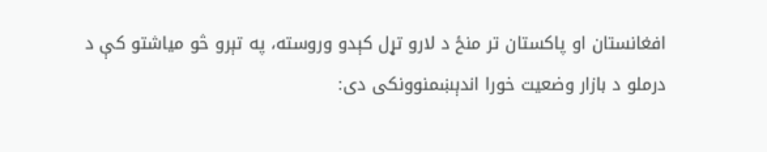افغانستان او پاکستان تر منځ د لارو تړل کېدو وروسته، په تېرو څو میاشتو کې د درملو د بازار وضعیت خورا اندېښمنوونکی دی: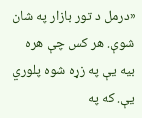«درمل د تور بازار په شان شوې. هر کس چې هره بیه یې په زړه شوه پلوري یې. که په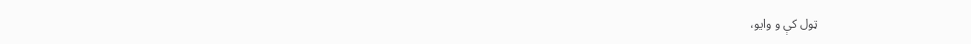ټول کې و وایو،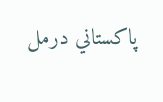پاکستاني درمل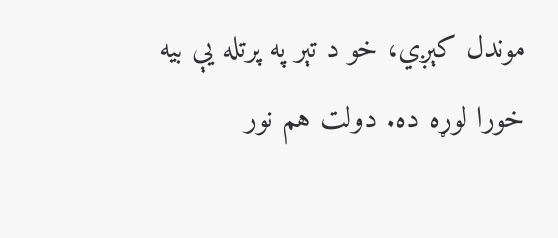موندل کېږي، خو د تېر په پرتله یې بیه خورا لوړه ده. دولت هم نور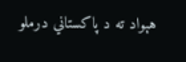هېواد ته د پاکستاني درملو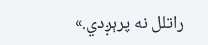راتلل نه پرېږدي.»